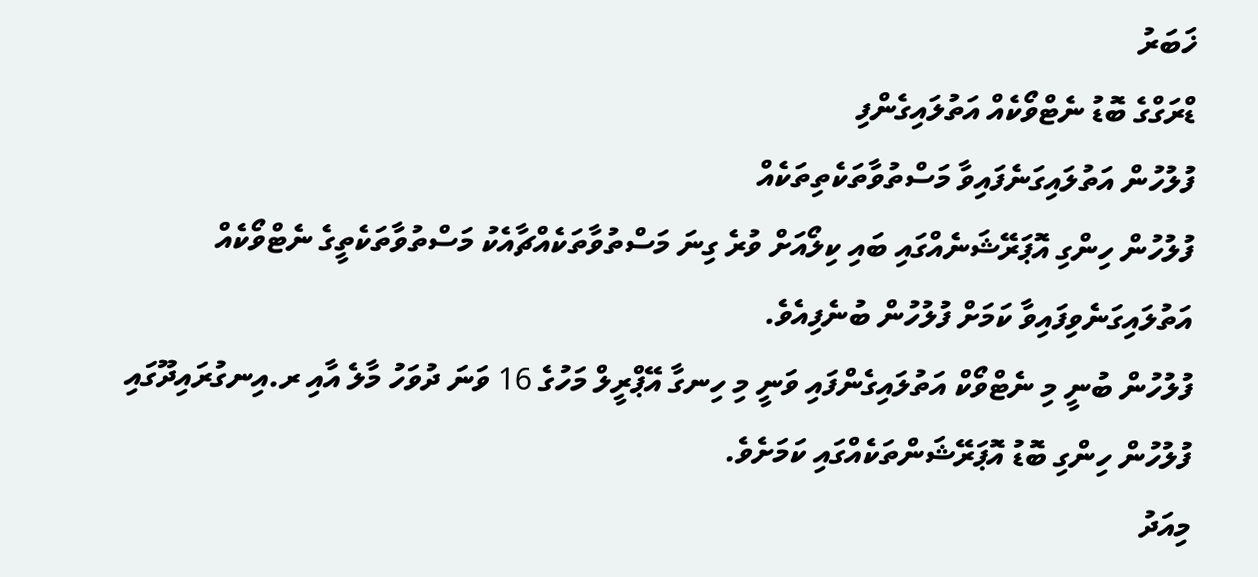ޚަބަރު
ޑްރަގްގެ ބޮޑު ނެޓްވޯކެއް އަތުލައިގެންފި
ފުލުހުން އަތުލައިގަނެފައިވާ މަސްތުވާތަކެތިތަކެއް
ފުލުހުން ހިންގި އޮޕަރޭޝަނެއްގައި ބައި ކިލޯއަށް ވުރެ ގިނަ މަސްތުވާތަކެއްޗާއެކު މަސްތުވާތަކެތީގެ ނެޓްވޯކެއް އަތުލައިގަނެވިފައިވާ ކަމަށް ފުލުހުން ބުނެފިއެވެ.
ފުލުހުން ބުނީ މި ނެޓްވޯކް އަތުލައިގެންފައި ވަނީ މި ހިނގާ އޭޕްރީލް މަހުގެ 16 ވަނަ ދުވަހު މާލެ އާއި ރ.އިނގުރައިދޫގައި ފުލުހުން ހިންގި ބޮޑު އޮޕަރޭޝަންތަކެއްގައި ކަމަށެވެ.
މިއަދު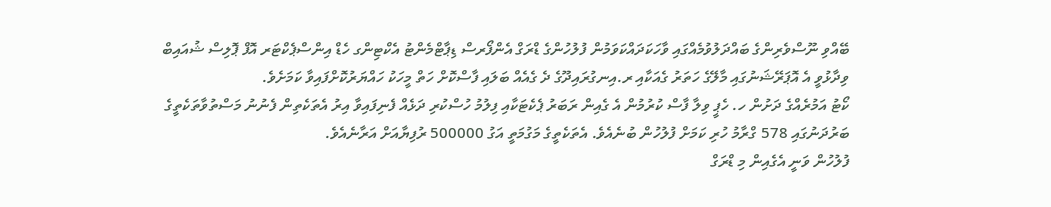ބޭއްވި ނޫސްވެރިންގެ ބައްދަލުވުމެއްގައި ވާހަކަދައްކަވަމުން ފުލުހުންގެ ޑްރަގް އެންފޯރސް ޑިޕާޓްމެންޓު އެކްޓިންގ ހެޑް އިންސްޕެކްޓަރ އޮފް ޕޮލިސް ޝުއައިބް ވިދާޅުވީ އެ އޮޕަރޭޝަނުގައި މާލޭގެ ހަތަރު ގެއަކާއި ރ.އިނގުރައިދޫގެ ދެ ގެއެއް ބަލައި ފާސްކޮށް ހަތް މީހަކު ހައްޔަރުކޮށްފައިވާ ކަމަށެވެ.
ކޯޓު އަމުރެއްގެ ދަށުން ހ. ހެޕީ ވިލާ ފާސް ކުރުމުން އެ ގެއިން ރަބަރު ޕެކެޓަކާއި ފިލުމު ހުސްކުރި ދަޅެއް ފެނިފައިވާ އިރު އެތަކެތިން ފެނުނު މަސްތުވާތަކެތީގެ ބަރުދަނުގައި 578 ގްރާމު ހުރި ކަމަށް ފުލުހުން ބުނެއެވެ. އެތަކެތީގެ މަގުމަތީ އަގު 500000 ރުފިޔާއަށް އަރާނެއެވެ.
ފުލުހުން ވަނީ އެގެއިން މި ޑްރަގް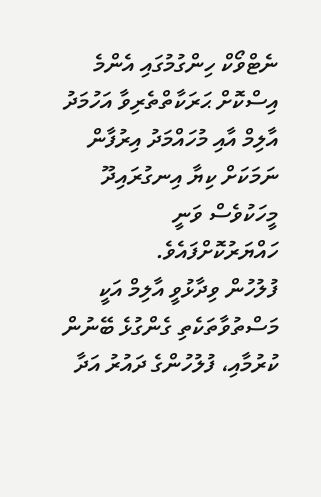ނެޓްވޯކް ހިންގުމުގައި އެންމެ އިސްކޮށް ޙަރަކާތްތެރިވާ އަހުމަދު އާލިމް އާއި މުހައްމަދު އިރުފާން ނަމަކަށް ކިޔާ އިނގުރައިދޫ މީހަކުވެސް ވަނީ ހައްޔަރުކޮށްފައެވެ.
ފުލުހުން ވިދާޅުވީ އާލިމް އަކީ މަސްތުވާތަކެތި ގެންގުޅެ ބޭނުން ކުރުމާއި، ފުލުހުންގެ ދައުރު އަދާ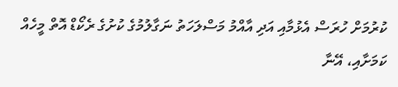ކުރުމަށް ހުރަސް އެޅުމާއި އަދި އާއްމު މަސްލަހަތު ނަގާލުމުގެ ކުށުގެ ރެކޯޑް އޮތް މީހެއް ކަމަށާއި، އޭނާ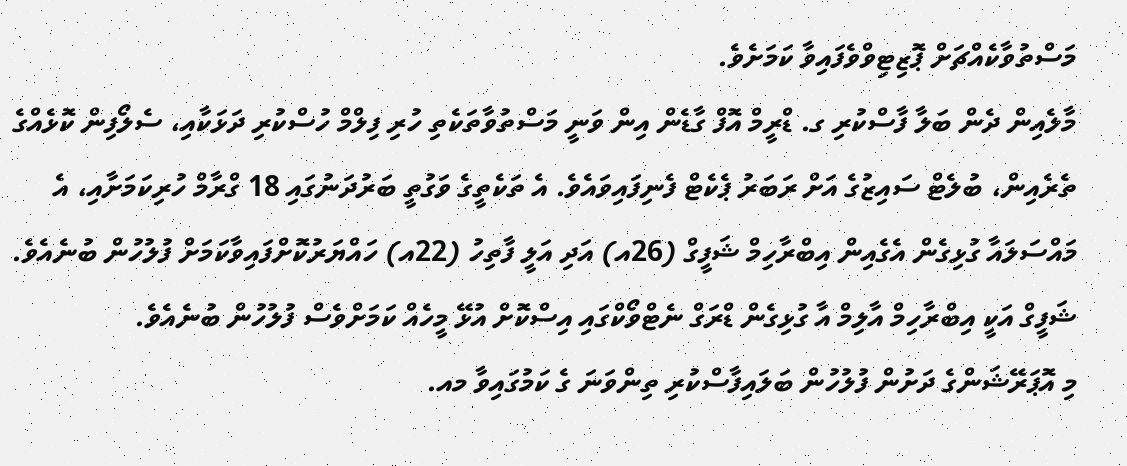މަސްތުވާކެއްޗަށް ޕޮޒިޓިވްވެފައިވާ ކަމަށެވެ.
މާލެއިން ދެން ބަލާ ފާސްކުރި ގ. ޑްރީމް އޮފް ގާޑެން އިން ވަނީ މަސްތުވާތަކެތި ހުރި ފިލްމް ހުސްކުރި ދަޅަކާއި، ސެލޯފިން ކޮޅެއްގެ ތެރެއިން، ބުލެޓް ސައިޒުގެ އަށް ރަބަރު ޕެކެޓް ފެނިފައިވައެވެ. އެ ތަކެތީގެ ވަގުތީ ބަރުދަނުގައި 18 ގްރާމް ހުރިކަމަށާއި، އެ މައްސަލައާ ގުޅިގެން އެގެއިން އިބްރާހިމް ޝަފީގް (26އ) އަދި އަލީ ފާތިހު (22އ) ހައްޔަރުކޮށްފައިވާކަމަށް ފުލުހުން ބުނެއެވެ.
ޝަފީގް އަކީ އިބްރާހިމް އާލިމް އާ ގުޅިގެން ޑްރަގް ނެޓްވޯކްގައި އިސްކޮށް އުޅޭ މީހެއް ކަމަށްވެސް ފުލުހުން ބުނެއެވެ.
މި އޮޕަރޭޝަންގެ ދަށުން ފުލުހުން ބަލައިފާސްކުރި ތިންވަނަ ގެ ކަމުގައިވާ މއ.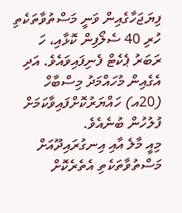ފިޔަޖަހާގެއިން ވަނީ މަސްތުވާތަކެތި ހުރި 40 ސެލޯފިން ކޮޅާއި، ހަ ރަބަރު ޕެކެޓް ފެނިފައިވައެވެ. އަދި އެގެއިން މުހައްމަދު މިސްބާހް (20އ) ހައްޔަރުކޮށްފައިވާކަމަށް ފުލުހުން ބުނެއެވެ.
މިއީ މާލެ އާއި އިނގުރައިދޫއަށް މަސްތުވާތަކެތި އެތެރެކޮށް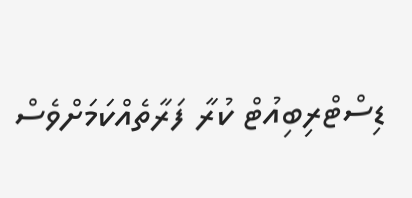ޑިސްޓްރިބިއުޓް ކުރާ ފަރާތެއްކަމަށްވެސް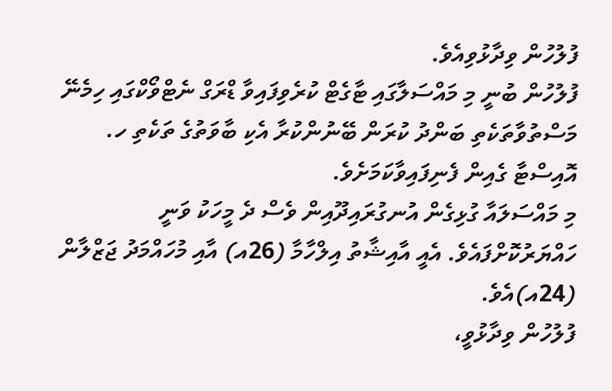ފުލުހުން ވިދާޅުވިއެވެ.
ފުލުހުން ބުނީ މި މައްސަލާގައި ޓާގެޓް ކުރެވިފައިވާ ޑްރަގް ނެޓްވޯކްގައި ހިމެނޭ މަސްތުވާތަކެތި ބަންދު ކުރަން ބޭނުންކުރާ އެކި ބާވަތުގެ ތަކެތި ހ. އޮއިސްޓާ ގެއިން ފެނިފައިވާކަމަށެވެ.
މި މައްސަލައާ ގުޅިގެން އުނގުރައިދޫއިން ވެސް ދެ މީހަކު ވަނީ ހައްޔަރުކޮށްފައެވެ. އެއީ އާއިޝާތު އިލްހާމާ (26އ) އާއި މުހައްމަދު ޖަޒްލާން (24އ)އެވެ.
ފުލުހުން ވިދާޅުވީ،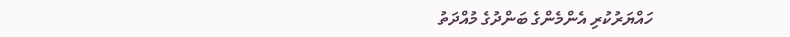ހައްޔަރުކުރި އެންމެންގެ ބަންދުގެ މުއްދަތު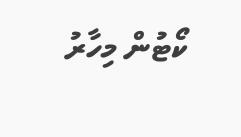ކޯޓުން މިހާރު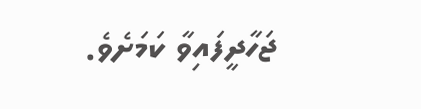ޖަހާދީފައިވާ ކަމަށެވެ.